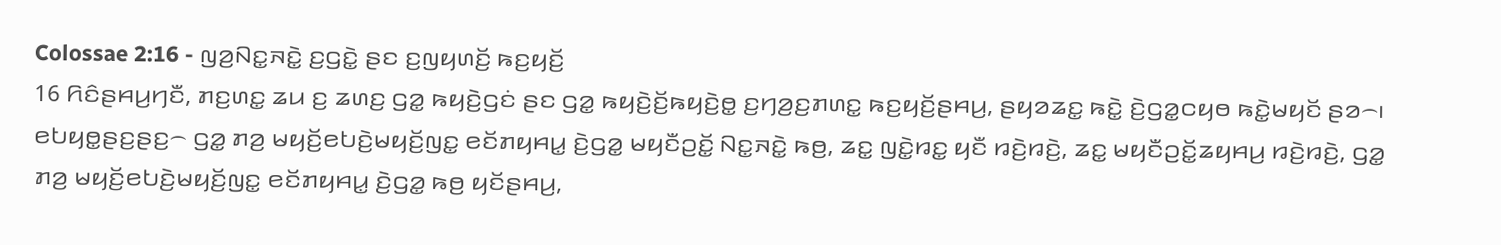Colossae 2:16 - ꤜꤤ꤬ꤡꤢ꤭ꤏꤢꤧ꤭ ꤢ꤬ꤞꤢꤧ꤭ ꤔꤢ ꤢ꤬ꤜꤟꤛꤢꤩ꤬ ꤒꤢ꤬ꤟꤢꤩ꤬
16 ꤖꤢꤨꤔꤌꤣ꤬ꤚꤢꤪ, ꤊꤢ꤬ꤛꤢ꤭ ꤘꤣ ꤢ꤬ ꤘꤛꤢ꤬ ꤞꤤ꤭ ꤒꤟꤢꤧ꤬ꤞꤢꤦ ꤔꤢ ꤞꤤ꤭ ꤒꤟꤢꤧ꤬ꤢꤩ꤬ꤒꤟꤢꤧ꤬ꤥ꤭ ꤢ꤬ꤚꤤ꤬ꤢ꤬ꤊꤛꤢ꤭ ꤒꤢ꤬ꤟꤢꤩ꤬ꤔꤌꤣ꤬, ꤔꤟꤤꤘꤢ꤭ ꤒꤢꤧ꤭ ꤢꤧ꤬ꤞꤤ꤭ꤍꤟꤥ ꤒꤢꤧ꤭ꤗꤟꤢꤩ ꤔꤤ꤮꤯ ꤕꤝꤟꤥ꤭ꤔꤢ꤬ꤔꤢ꤬꤮ ꤞꤤ꤭ ꤊꤤ꤬ ꤗꤟꤢꤩ꤬ꤕꤝꤢꤧ꤬ꤗꤟꤢꤩ꤬ꤜꤢ꤭ ꤕꤢꤩꤊꤟꤌꤣ꤭ ꤢꤧ꤬ꤞꤤ꤭ ꤗꤟꤢꤪꤑꤢꤩ꤭ ꤡꤢ꤭ꤏꤢꤧ꤭ ꤒꤥ꤬, ꤘꤢ꤭ ꤜꤢꤧ꤭ꤙꤢ꤭ ꤟꤢꤪ ꤙꤢꤧ꤬ꤙꤢꤧ꤬, ꤘꤢ꤭ ꤗꤟꤢꤪꤑꤢꤩ꤭ꤘꤟꤌꤣ꤬ ꤙꤢꤧ꤬ꤙꤢꤧ꤬, ꤞꤤ꤭ ꤊꤤ꤬ ꤗꤟꤢꤩ꤬ꤕꤝꤢꤧ꤬ꤗꤟꤢꤩ꤬ꤜꤢ꤭ ꤕꤢꤩꤊꤟꤌꤣ꤭ ꤢꤧ꤬ꤞꤤ꤭ ꤒꤥ꤬ ꤟꤢꤩꤔꤌꤣ꤬,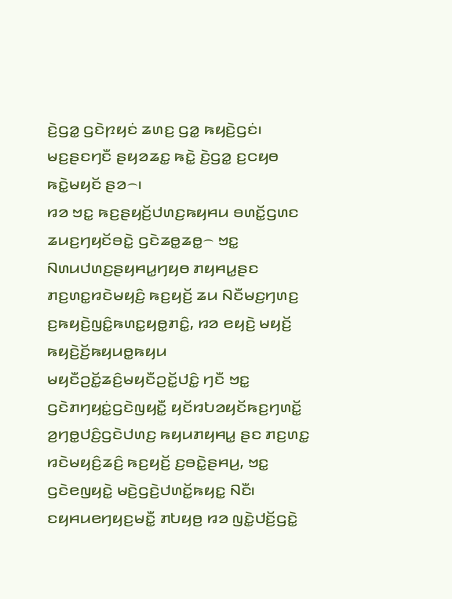ꤢꤧ꤬ꤞꤤ꤭ ꤞꤢꤧꤐꤟꤢꤦ ꤘꤛꤢ꤬ ꤞꤤ꤭ ꤒꤟꤢꤧ꤬ꤞꤢꤦ꤯ ꤗꤢ꤬ꤔꤢꤚꤢꤪ ꤔꤟꤤꤘꤢ꤭ ꤒꤢꤧ꤭ ꤢꤧ꤬ꤞꤤ꤭ ꤢ꤬ꤍꤟꤥ ꤒꤢꤧ꤭ꤗꤟꤢꤩ ꤔꤤ꤮꤯
ꤙꤤ ꤠꤢ꤭ ꤒꤢ꤬ꤔꤟꤢꤩ꤬ꤓꤛꤢ꤬ꤒꤟꤌꤣ ꤋꤛꤢꤩ꤭ꤞꤛꤢ ꤘꤣꤢ꤬ꤚꤟꤢꤩꤋꤢꤧ꤭ ꤞꤢꤧꤘꤥ꤭ꤘꤥ꤭꤮ ꤠꤢ꤭ ꤡꤛꤣꤓꤛꤢ꤬ꤔꤟꤌꤣ꤭ꤚꤟꤥ ꤊꤟꤌꤣ꤭ꤔꤢ ꤊꤢ꤬ꤛꤢ꤭ꤙꤢꤧꤗꤟꤢꤨ꤬ ꤒꤢ꤬ꤟꤢꤩ꤬ ꤘꤣ ꤡꤢꤪꤗꤢ꤬ꤚꤛꤢ꤬ ꤢ꤬ꤒꤟꤢꤧ꤬ꤜꤢꤨ꤭ꤒꤛꤢ꤭ꤟꤥ꤭ꤊꤢꤨ꤭, ꤙꤤ ꤕꤟꤢꤧ꤬ ꤗꤟꤢꤩ꤬ ꤒꤟꤢꤧ꤬ꤢꤩ꤬ꤒꤟꤣꤥ꤭ꤒꤟꤣ ꤗꤟꤢꤪꤑꤢꤩ꤭ꤘꤢꤨ꤬ꤗꤟꤢꤪꤑꤢꤩ꤭ꤓꤢꤨ꤭ ꤚꤢꤪ ꤠꤢ꤭ ꤞꤢꤧꤊꤚꤟꤢꤦ꤭ꤞꤢꤧꤜꤟꤢꤪ꤭ ꤟꤢꤩꤙꤝꤤꤟꤢꤩꤒꤢ꤬ꤚꤛꤢꤩ꤭ ꤤ꤬ꤚꤥ꤭ꤓꤢꤨ꤬ꤞꤢꤧꤓꤛꤢ꤬ ꤒꤟꤣꤊꤟꤌꤣ꤭ ꤔꤢ ꤊꤢ꤬ꤛꤢ꤭ ꤙꤢꤧꤗꤟꤢꤨ꤬ꤘꤢꤨ꤬ ꤒꤢ꤬ꤟꤢꤩ꤬ ꤢ꤬ꤋꤢꤧ꤭ꤔꤌꤣ꤬, ꤠꤢ꤭ ꤞꤢꤧꤕꤜꤟꤢꤧ꤭ ꤗꤢꤧ꤬ꤞꤢꤧ꤬ꤓꤛꤢꤩ꤭ꤒꤟꤢ꤭ ꤡꤢꤪ꤯
ꤢꤟꤌꤣꤕꤚꤟꤢ꤬ꤗꤢꤪ꤭ ꤊꤝꤟꤥ꤬ ꤙꤤ ꤜꤢꤧ꤭ꤓꤢꤩ꤬ꤞꤢꤧ꤭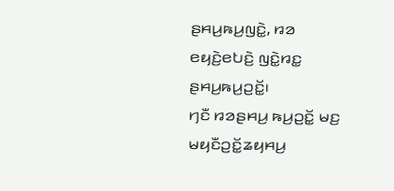ꤔꤌꤣ꤬ꤒꤣ꤬ꤜꤢꤧ꤭, ꤙꤤ ꤕꤟꤢꤧ꤬ꤕꤝꤢꤧ꤬ ꤜꤢꤧ꤭ꤙꤢ꤭ ꤔꤌꤣ꤬ꤒꤣ꤬ꤑꤢꤩ꤭꤯
ꤚꤢꤪ ꤙꤤꤔꤌꤣ꤬ ꤒꤣ꤬ꤑꤢꤩ꤭ ꤗꤢ꤬ ꤗꤟꤢꤪꤑꤢꤩ꤭ꤘꤟꤌꤣ꤬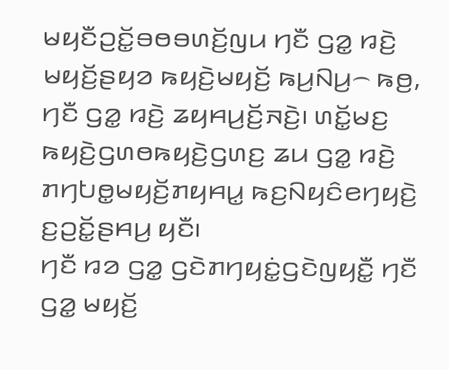ꤗꤟꤢꤪꤑꤢꤩ꤭ꤋꤥꤋꤛꤢꤩ꤬ꤜꤣ ꤚꤢꤪ ꤞꤤ꤭ ꤙꤢꤧ꤬ ꤗꤟꤢꤩ꤬ꤔꤟꤤ ꤒꤟꤢꤧ꤬ꤗꤟꤢꤩ꤬ ꤒꤣ꤬ꤡꤣ꤬꤮ ꤒꤥ꤬, ꤚꤢꤪ ꤞꤤ꤭ ꤙꤢꤧ꤬ ꤘꤟꤌꤣ꤬ꤢꤩ꤬ꤏꤢꤧ꤬꤯ ꤛꤢꤩ꤭ꤗꤢ꤬ ꤒꤟꤢꤧ꤬ꤞꤛꤥꤒꤟꤢꤧ꤬ꤞꤛꤢ꤬ ꤘꤣ ꤞꤤ꤭ ꤙꤢꤧ꤬ ꤊꤚꤝꤥ꤭ꤗꤟꤢꤩ꤬ꤊꤟꤌꤣ꤭ ꤒꤢ꤬ꤡꤟꤢꤨꤕꤚꤟꤢꤧ꤬ ꤢ꤬ꤑꤢꤩ꤭ꤔꤌꤣ꤬ ꤟꤢꤪ꤯
ꤚꤢꤪ ꤙꤤ ꤞꤤ꤭ ꤞꤢꤧꤊꤚꤟꤢꤦ꤭ꤞꤢꤧꤜꤟꤢꤪ꤭ ꤚꤢꤪ ꤞꤤ꤭ ꤗꤟꤢꤩ꤬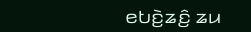ꤕꤝꤢꤧ꤬ꤘꤢꤨ꤬ ꤘꤣ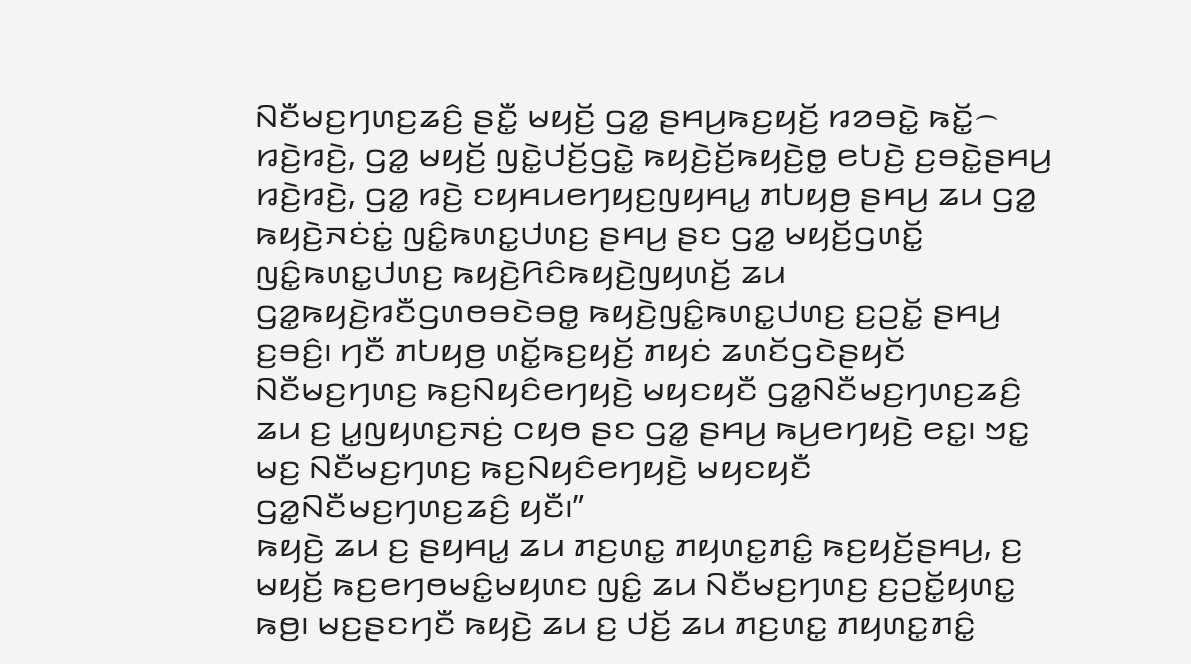ꤡꤢꤪꤗꤢ꤬ꤚꤛꤢ꤬ꤘꤢꤨ꤬ ꤔꤢꤪ꤭ ꤗꤟꤢꤩ꤬ ꤞꤤ꤭ ꤔꤌꤣ꤬ꤒꤢ꤬ꤟꤢꤩ꤬ ꤙꤤꤋꤢꤧ꤭ ꤒꤢꤩ꤭꤮ ꤙꤢꤧ꤬ꤙꤢꤧ꤬, ꤞꤤ꤭ ꤗꤟꤢꤩ꤬ ꤜꤢꤧ꤭ꤓꤢꤩ꤬ꤞꤢꤧ꤭ ꤒꤟꤢꤧ꤬ꤢꤩ꤬ꤒꤟꤢꤧ꤬ꤥ꤭ ꤕꤝꤢꤧ꤬ ꤢ꤬ꤋꤢꤧ꤭ꤔꤌꤣ꤬ ꤙꤢꤧ꤬ꤙꤢꤧ꤬, ꤞꤤ꤭ ꤙꤢꤧ꤬ ꤢꤟꤌꤣꤕꤚꤟꤢ꤬ꤜꤟꤌꤣ꤭ ꤊꤝꤟꤥ꤬ ꤔꤌꤣ꤬ ꤘꤣ ꤞꤤ꤭ ꤒꤟꤢꤧ꤬ꤏꤢꤦꤢꤦ꤭ ꤜꤢꤨ꤭ꤒꤛꤢ꤭ꤓꤛꤢ꤬ ꤔꤌꤣ꤬ ꤔꤢ ꤞꤤ꤭ ꤗꤟꤢꤩ꤬ꤞꤛꤢꤩ꤭ ꤜꤢꤨ꤭ꤒꤛꤢ꤭ꤓꤛꤢ꤬ ꤒꤟꤢꤧ꤬ꤖꤢꤨꤒꤟꤢꤧ꤬ꤜꤟꤛꤢꤩ꤬ ꤘꤣ ꤞꤤ꤭ꤒꤟꤢꤧ꤬ꤙꤢꤪꤞꤛꤥꤋꤢꤧꤋꤥ꤭ ꤒꤟꤢꤧ꤬ꤜꤢꤨ꤭ꤒꤛꤢ꤭ꤓꤛꤢ꤬ ꤢ꤬ꤑꤢꤩ꤭ ꤔꤌꤣ꤬ ꤢ꤬ꤋꤢꤨ꤬꤯ ꤚꤢꤪ ꤊꤝꤟꤥ꤬ ꤛꤢꤩ꤭ꤒꤢ꤬ꤟꤢꤩ꤬ ꤊꤟꤢꤦ ꤘꤛꤢꤩꤞꤢꤧꤔꤟꤢꤩ ꤡꤢꤪꤗꤢ꤬ꤚꤛꤢ꤬ ꤒꤢ꤬ꤡꤟꤢꤨꤕꤚꤟꤢꤧ꤬ ꤗꤟꤢꤟꤢꤪ ꤞꤤ꤭ꤡꤢꤪꤗꤢ꤬ꤚꤛꤢ꤬ꤘꤢꤨ꤬ ꤘꤣ ꤢ꤬ ꤣ꤭ꤜꤟꤛꤢ꤬ꤏꤢꤦ꤬ ꤍꤟꤥ ꤔꤢ ꤞꤤ꤭ ꤔꤌꤣ꤬ ꤒꤣ꤬ꤕꤚꤟꤢꤧ꤬ ꤕꤢ꤭꤯ ꤠꤢ꤭ ꤗꤢ꤬ ꤡꤢꤪꤗꤢ꤬ꤚꤛꤢ꤬ ꤒꤢ꤬ꤡꤟꤢꤨꤕꤚꤟꤢꤧ꤬ ꤗꤟꤢꤟꤢꤪ ꤞꤤ꤭ꤡꤢꤪꤗꤢ꤬ꤚꤛꤢ꤬ꤘꤢꤨ꤬ ꤟꤢꤪ꤯”
ꤒꤟꤢꤧ꤬ ꤘꤣ ꤢ꤬ ꤔꤟꤌꤣ꤭ ꤘꤣ ꤊꤢ꤬ꤛꤢ꤭ ꤊꤟꤛꤢ꤭ꤊꤢꤨ꤭ ꤒꤢ꤬ꤟꤢꤩ꤬ꤔꤌꤣ꤬, ꤢ꤬ ꤗꤟꤢꤩ꤬ ꤒꤢ꤬ꤕꤚꤥꤗꤢꤨ꤭ꤗꤟꤛꤢ ꤜꤢꤨ꤭ ꤘꤣ ꤡꤢꤪꤗꤢ꤬ꤚꤛꤢ꤬ ꤢ꤬ꤑꤢꤩ꤭ꤟꤛꤢ꤭ ꤒꤥ꤬꤯ ꤗꤢ꤬ꤔꤢꤚꤢꤪ ꤒꤟꤢꤧ꤬ ꤘꤣ ꤢ꤬ ꤓꤢꤩ꤬ ꤘꤣ ꤊꤢ꤬ꤛꤢ꤭ ꤊꤟꤛꤢ꤭ꤊꤢꤨ꤭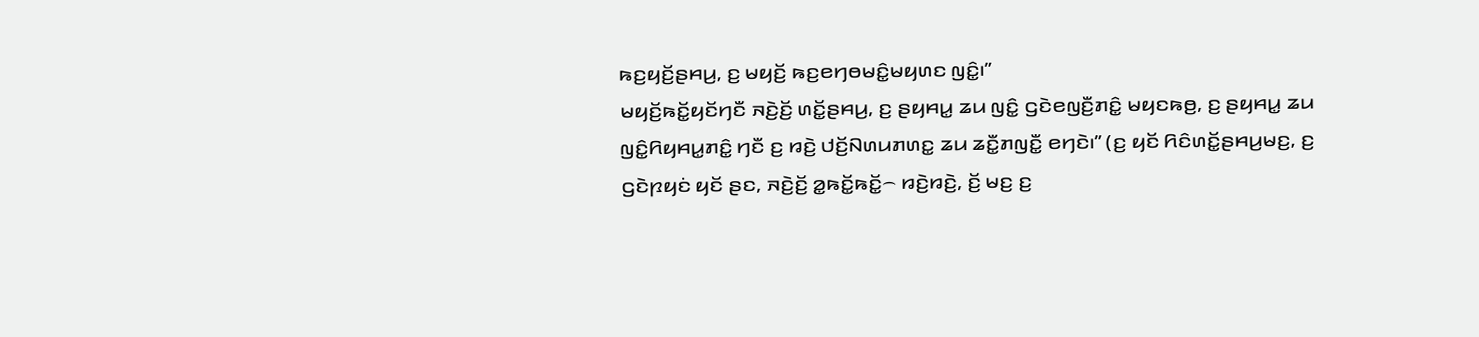ꤒꤢ꤬ꤟꤢꤩ꤬ꤔꤌꤣ꤬, ꤢ꤬ ꤗꤟꤢꤩ꤬ ꤒꤢ꤬ꤕꤚꤥꤗꤢꤨ꤭ꤗꤟꤛꤢ ꤜꤢꤨ꤭꤯”
ꤗꤟꤢꤩ꤬ꤒꤢꤩ꤭ꤟꤢꤩꤚꤢꤪ ꤏꤢꤧ꤬ꤢꤩ꤬ ꤛꤢꤩ꤭ꤔꤌꤣ꤬, ꤢ꤬ ꤔꤟꤌꤣ꤭ ꤘꤣ ꤜꤢꤨ꤭ ꤞꤢꤧꤕꤜꤢꤪ꤬ꤊꤢꤨ꤭ ꤗꤟꤢꤒꤥ꤬, ꤢ꤬ ꤔꤟꤌꤣ꤭ ꤘꤣ ꤜꤢꤨ꤭ꤖꤟꤌꤣ꤭ꤊꤢꤨ꤭ ꤚꤢꤪ ꤢ꤬ ꤙꤢꤧ꤬ ꤓꤢꤩ꤬ꤡꤛꤣꤊꤛꤢ꤭ ꤘꤣ ꤘꤢꤪ꤭ꤊꤜꤢꤪ꤭ ꤕꤚꤢꤧ꤯” (ꤢ꤬ ꤟꤢꤩ ꤖꤢꤨꤛꤢꤩ꤭ꤔꤌꤣ꤬ꤗꤢ꤬, ꤢ꤬ ꤞꤢꤧꤐꤟꤢꤦ ꤟꤢꤩ ꤔꤢ, ꤏꤢꤧ꤬ꤢꤩ꤬ ꤤ꤭ꤒꤢꤩ꤭ꤒꤢꤩ꤭꤮ ꤙꤢꤧ꤬ꤙꤢꤧ꤬, ꤢꤩ꤬ ꤗꤢ꤬ ꤢ꤬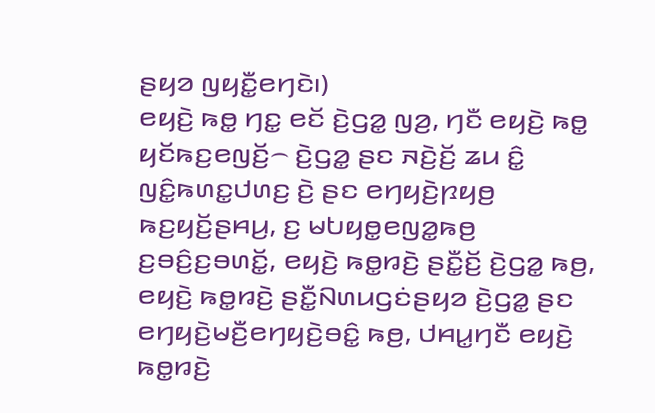ꤔꤟꤤ ꤜꤟꤢꤪ꤭ꤕꤚꤢꤧ꤯)
ꤕꤟꤢꤧ꤬ ꤒꤥ꤭ ꤚꤢ꤭ ꤕꤢꤩ ꤢꤧ꤬ꤞꤤ꤭ ꤜꤤ꤬, ꤚꤢꤪ ꤕꤟꤢꤧ꤬ ꤒꤥ꤭ ꤟꤢꤩꤒꤢ꤬ꤕꤜꤢꤩ꤬꤮ ꤢꤧ꤬ꤞꤤ꤭ ꤔꤢ ꤏꤢꤧ꤬ꤢꤩ꤬ ꤘꤣ ꤢꤨ꤭ ꤜꤢꤨ꤭ꤒꤛꤢ꤭ꤓꤛꤢ꤬ ꤢꤧ꤬ ꤔꤢ ꤕꤚꤟꤢꤧ꤬ꤐꤟꤥ꤬ ꤒꤢ꤬ꤟꤢꤩ꤬ꤔꤌꤣ꤬, ꤢ꤬ ꤗꤝꤟꤥ꤭ꤕꤜꤤ꤭ꤒꤥ꤬ ꤢ꤬ꤋꤢꤨ꤬ꤢ꤬ꤋꤛꤢꤩ꤭, ꤕꤟꤢꤧ꤬ ꤒꤥ꤭ꤙꤢꤧ꤬ ꤔꤢꤪ꤭ꤢꤩ꤬ ꤢꤧ꤬ꤞꤤ꤭ ꤒꤥ꤬, ꤕꤟꤢꤧ꤬ ꤒꤥ꤭ꤙꤢꤧ꤬ ꤔꤢꤪ꤭ꤡꤛꤣꤞꤢꤦꤔꤟꤤ ꤢꤧ꤬ꤞꤤ꤭ ꤔꤢ ꤕꤚꤟꤢꤧ꤬ꤗꤢꤪ꤬ꤕꤚꤟꤢꤧ꤬ꤋꤢꤨ꤭ ꤒꤥ꤬, ꤓꤌꤣ꤭ꤚꤢꤪ ꤕꤟꤢꤧ꤬ ꤒꤥ꤭ꤙꤢꤧ꤬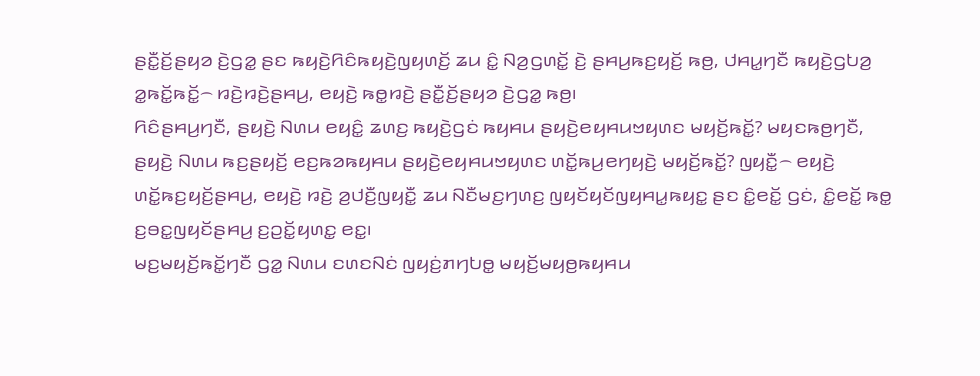ꤔꤢꤪ꤭ꤢꤩ꤬ꤔꤟꤤ ꤢꤧ꤬ꤞꤤ꤭ ꤔꤢ ꤒꤟꤢꤧ꤬ꤖꤢꤨꤒꤟꤢꤧ꤬ꤜꤟꤛꤢꤩ꤬ ꤘꤣ ꤢꤨ꤭ ꤡꤤ꤬ꤞꤛꤢꤩ꤭ ꤢꤧ꤬ ꤔꤌꤣ꤬ꤒꤢ꤬ꤟꤢꤩ꤬ ꤒꤥ꤬, ꤓꤌꤣ꤭ꤚꤢꤪ ꤒꤟꤢꤧ꤬ꤞꤝꤤ꤬ ꤤ꤭ꤒꤢꤩ꤭ꤒꤢꤩ꤭꤮ ꤙꤢꤧ꤬ꤙꤢꤧ꤬ꤔꤌꤣ꤬, ꤕꤟꤢꤧ꤬ ꤒꤥ꤭ꤙꤢꤧ꤬ ꤔꤢꤪ꤭ꤢꤩ꤬ꤔꤟꤤ ꤢꤧ꤬ꤞꤤ꤭ ꤒꤥ꤬꤯
ꤖꤢꤨꤔꤌꤣ꤬ꤚꤢꤪ, ꤔꤟꤢꤧ꤬ ꤡꤛꤣ ꤕꤟꤢꤨ꤭ ꤘꤛꤢ꤬ ꤒꤟꤢꤧ꤬ꤞꤢꤦ ꤒꤟꤌꤣ ꤔꤟꤢꤧ꤬ꤕꤟꤌꤣꤠꤟꤛꤢ ꤗꤟꤢꤩ꤬ꤒꤢꤩ꤭? ꤗꤟꤢꤒꤥ꤬ꤚꤢꤪ, ꤔꤟꤢꤧ꤬ ꤡꤛꤣ ꤒꤢ꤬ꤔꤟꤢꤩ꤬ ꤕꤢ꤬ꤒꤤꤒꤟꤌꤣ ꤔꤟꤢꤧ꤬ꤕꤟꤌꤣꤠꤟꤛꤢ ꤛꤢꤩ꤭ꤒꤣ꤬ꤕꤚꤟꤢꤧ꤬ ꤗꤟꤢꤩ꤬ꤒꤢꤩ꤭? ꤜꤟꤢꤪ꤭꤮ ꤕꤟꤢꤧ꤬ ꤛꤢꤩ꤭ꤒꤢ꤬ꤟꤢꤩ꤬ꤔꤌꤣ꤬, ꤕꤟꤢꤧ꤬ ꤙꤢꤧ꤬ ꤤ꤬ꤓꤢꤪ꤬ꤜꤟꤢꤪ꤭ ꤘꤣ ꤡꤢꤪꤗꤢ꤬ꤚꤛꤢ꤬ ꤜꤟꤢꤩꤟꤢꤩꤜꤟꤌꤣ꤭ꤒꤟꤢ꤭ ꤔꤢ ꤢꤨ꤭ꤕꤢꤩ꤭ ꤞꤢꤦ, ꤢꤨ꤭ꤕꤢꤩ꤭ ꤒꤥ꤭ ꤢ꤬ꤋꤢ꤭ꤜꤟꤢꤩꤔꤌꤣ꤬ ꤢ꤬ꤑꤢꤩ꤭ꤟꤛꤢ꤭ ꤕꤢ꤭꤯
ꤗꤢ꤬ꤗꤟꤢꤩ꤬ꤒꤢꤩ꤭ꤚꤢꤪ ꤞꤤ꤭ ꤡꤛꤣ ꤢꤛꤢꤡꤢꤦ ꤜꤟꤢꤦ꤬ꤊꤚꤝꤥ꤭ ꤗꤟꤢꤩ꤬ꤗꤟꤥ꤬ꤒꤟꤌꤣ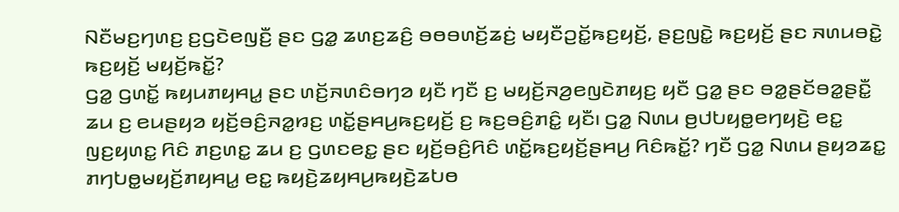ꤡꤢꤪꤗꤢ꤬ꤚꤛꤢ꤬ ꤢ꤬ꤞꤢꤧꤕꤜꤢꤪ꤬ ꤔꤢ ꤞꤤ꤭ ꤘꤛꤢ꤬ꤘꤢꤨ꤬ ꤋꤥꤋꤛꤢꤩ꤬ꤘꤢꤦ꤬ ꤗꤟꤢꤪꤑꤢꤩ꤭ꤒꤢ꤬ꤟꤢꤩ꤬, ꤔꤢ꤬ꤜꤢꤧ꤭ ꤒꤢ꤬ꤟꤢꤩ꤬ ꤔꤢ ꤏꤛꤣꤋꤢꤧ꤭ ꤒꤢ꤬ꤟꤢꤩ꤬ ꤗꤟꤢꤩ꤬ꤒꤢꤩ꤭?
ꤞꤤ꤭ ꤞꤛꤢꤩ꤭ ꤒꤟꤣꤊꤟꤌꤣ꤭ ꤔꤢ ꤛꤢꤩ꤬ꤏꤛꤢꤨꤋꤚꤤ ꤟꤢꤪ ꤚꤢꤪ ꤢ꤬ ꤗꤟꤢꤩ꤬ꤏꤤ꤬ꤕꤜꤢꤧꤊꤟꤢ꤬ ꤟꤢꤪ ꤞꤤ꤭ ꤔꤢ ꤋꤤ꤭ꤔꤢꤩꤋꤤ꤭ꤔꤢꤪ꤭ ꤘꤣ ꤢ꤬ ꤕꤣꤔꤟꤤ ꤟꤢꤩ꤬ꤋꤢꤨ꤬ꤏꤤ꤭ꤙꤢ꤬ ꤛꤢꤩ꤭ꤔꤌꤣ꤬ꤒꤢ꤬ꤟꤢꤩ꤬ ꤢ꤬ ꤒꤢ꤬ꤋꤢꤨ꤬ꤊꤢꤨ꤭ ꤟꤢꤪ꤯ ꤞꤤ꤭ ꤡꤛꤣ ꤥ꤬ꤓꤝꤟꤥ꤭ꤕꤚꤟꤢꤧ꤬ ꤕꤢ꤭ ꤜꤢ꤬ꤟꤛꤢ꤭ ꤖꤢꤨ ꤊꤢ꤬ꤛꤢ꤭ ꤘꤣ ꤢ꤬ ꤞꤛꤢꤕꤢ꤭ ꤔꤢ ꤟꤢꤩ꤬ꤋꤢꤨ꤬ꤖꤢꤨ ꤛꤢꤩ꤭ꤒꤢ꤬ꤟꤢꤩ꤬ꤔꤌꤣ꤬ ꤖꤢꤨꤒꤢꤩ꤭? ꤚꤢꤪ ꤞꤤ꤭ ꤡꤛꤣ ꤔꤟꤤꤘꤢ꤭ ꤊꤚꤝꤥ꤭ꤗꤟꤢꤩ꤬ꤊꤟꤌꤣ꤭ ꤕꤢ꤭ ꤒꤟꤢꤧ꤬ꤘꤟꤌꤣ꤬ꤒꤟꤢꤧ꤬ꤘꤝꤥ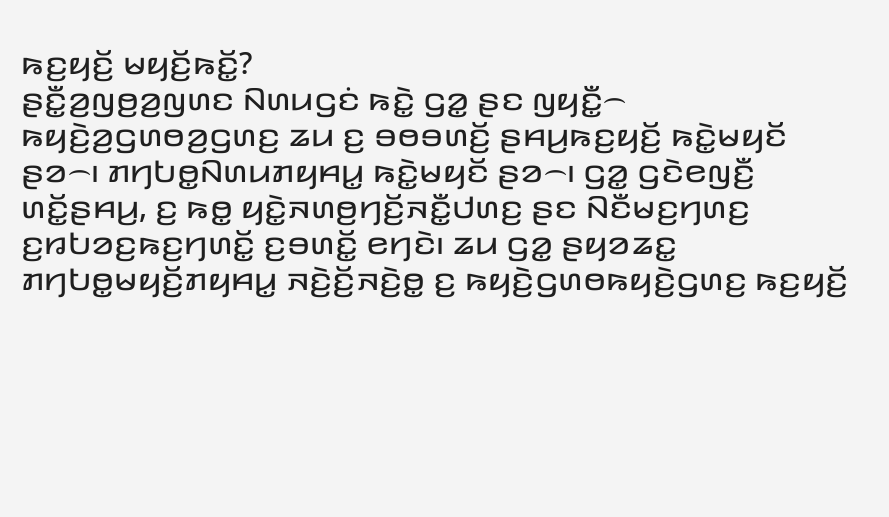ꤒꤢ꤬ꤟꤢꤩ꤬ ꤗꤟꤢꤩ꤬ꤒꤢꤩ꤭?
ꤔꤢꤪ꤭ꤤ꤬ꤜꤥ꤬ꤤ꤬ꤜꤛꤢ ꤡꤛꤣꤞꤢꤦ ꤒꤢꤧ꤭ ꤞꤤ꤭ ꤔꤢ ꤜꤟꤢꤪ꤭꤮ ꤒꤟꤢꤧ꤬ꤤ꤬ꤞꤛꤥꤤ꤬ꤞꤛꤢ꤬ ꤘꤣ ꤢ꤬ ꤋꤥꤋꤛꤢꤩ꤬ ꤔꤌꤣ꤬ꤒꤢ꤬ꤟꤢꤩ꤬ ꤒꤢꤧ꤭ꤗꤟꤢꤩ ꤔꤤ꤮꤯ ꤊꤚꤝꤥ꤭ꤡꤛꤣꤊꤟꤌꤣ꤭ ꤒꤢꤧ꤭ꤗꤟꤢꤩ ꤔꤤ꤮꤯ ꤞꤤ꤭ ꤞꤢꤧꤕꤜꤢꤪ꤬ ꤛꤢꤩ꤭ꤔꤌꤣ꤬, ꤢ꤬ ꤒꤥ꤭ ꤟꤢꤧ꤭ꤏꤛꤥ꤬ꤚꤢꤩ꤬ꤏꤢꤪ꤭ꤓꤛꤢ꤬ ꤔꤢ ꤡꤢꤪꤗꤢ꤬ꤚꤛꤢ꤬ ꤢ꤬ꤙꤝꤤꤢ꤬ꤒꤢ꤬ꤚꤛꤢꤩ꤭ ꤢ꤬ꤋꤛꤢꤩ꤭ ꤕꤚꤢꤧ꤯ ꤘꤣ ꤞꤤ꤭ ꤔꤟꤤꤘꤢ꤭ ꤊꤚꤝꤥ꤭ꤗꤟꤢꤩ꤬ꤊꤟꤌꤣ꤭ ꤏꤢꤧ꤬ꤢꤩ꤬ꤏꤢꤧ꤬ꤥ꤭ ꤢ꤬ ꤒꤟꤢꤧ꤬ꤞꤛꤥꤒꤟꤢꤧ꤬ꤞꤛꤢ꤬ ꤒꤢ꤬ꤟꤢꤩ꤬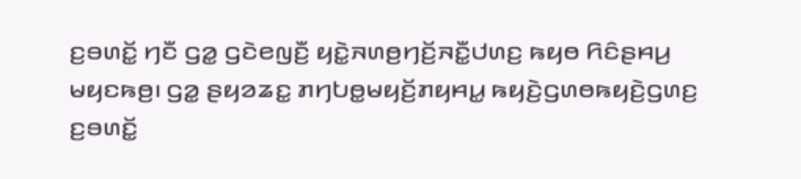ꤢ꤬ꤋꤛꤢꤩ꤭ ꤚꤢꤪ ꤞꤤ꤭ ꤞꤢꤧꤕꤜꤢꤪ꤬ ꤟꤢꤧ꤭ꤏꤛꤥ꤬ꤚꤢꤩ꤬ꤏꤢꤪ꤭ꤓꤛꤢ꤬ ꤒꤟꤥ ꤖꤢꤨꤔꤌꤣ꤬ ꤗꤟꤢꤒꤥ꤬꤯ ꤞꤤ꤭ ꤔꤟꤤꤘꤢ꤭ ꤊꤚꤝꤥ꤭ꤗꤟꤢꤩ꤬ꤊꤟꤌꤣ꤭ ꤒꤟꤢꤧ꤬ꤞꤛꤥꤒꤟꤢꤧ꤬ꤞꤛꤢ꤬ ꤢ꤬ꤋꤛꤢꤩ꤭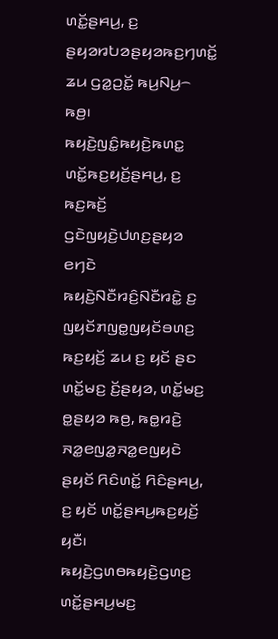ꤛꤢꤩ꤭ꤔꤌꤣ꤬, ꤢ꤬ ꤔꤟꤤꤙꤝꤤꤔꤟꤤꤒꤢ꤬ꤚꤛꤢꤩ꤭ ꤘꤣ ꤞꤤ꤭ꤑꤢꤩ꤭ ꤒꤣ꤬ꤡꤣ꤬꤮ ꤒꤥ꤬꤯
ꤒꤟꤢꤧ꤬ꤜꤢꤨ꤭ꤒꤟꤢꤧ꤬ꤒꤛꤢ꤭ ꤛꤢꤩ꤭ꤒꤢ꤬ꤟꤢꤩ꤬ꤔꤌꤣ꤬, ꤢ꤬ ꤒꤢ꤬ꤒꤢꤩ꤬ ꤞꤢꤧꤜꤟꤢꤧ꤬ꤓꤛꤢ꤬ꤔꤟꤤ ꤕꤚꤢꤧ ꤒꤟꤢꤧ꤬ꤡꤢꤪꤙꤢꤨ꤬ꤡꤢꤪꤙꤢꤧ꤭ ꤢ꤬ ꤜꤟꤢꤩꤊꤜꤥ꤭ꤜꤟꤢꤩꤋꤛꤢ꤬ ꤒꤢ꤬ꤟꤢꤩ꤬ ꤘꤣ ꤢ꤬ ꤟꤢꤩ ꤔꤢ ꤛꤢꤩ꤭ꤗꤢ꤬ ꤢꤩ꤬ꤔꤟꤤ, ꤛꤢꤩ꤭ꤗꤢ꤬ ꤥ꤭ꤔꤟꤤ ꤒꤥ꤬, ꤒꤥ꤭ꤙꤢꤧ꤬ ꤏꤤ꤭ꤕꤜꤤ꤭ꤏꤤ꤭ꤕꤜꤟꤢꤧ ꤔꤟꤢꤩ ꤖꤢꤨꤛꤢꤩ꤭ ꤖꤢꤨꤔꤌꤣ꤬, ꤢ꤬ ꤟꤢꤩ ꤛꤢꤩ꤭ꤔꤌꤣ꤬ꤒꤢ꤬ꤟꤢꤩ꤬ ꤟꤢꤪ꤯ ꤒꤟꤢꤧ꤬ꤞꤛꤥꤒꤟꤢꤧ꤬ꤞꤛꤢ꤬ ꤛꤢꤩ꤭ꤔꤌꤣ꤬ꤗꤢ꤬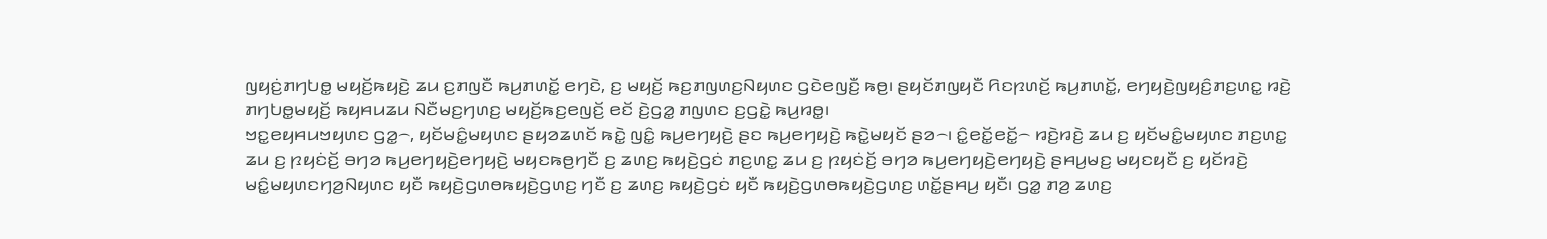ꤜꤟꤢꤦ꤬ꤊꤚꤝꤥ꤭ ꤗꤟꤢꤩ꤬ꤒꤟꤢꤧ꤬ ꤘꤣ ꤢ꤬ꤊꤜꤢꤪ ꤒꤣ꤬ꤊꤛꤢꤩ꤭ ꤕꤚꤢꤧ, ꤢ꤬ ꤗꤟꤢꤩ꤬ ꤒꤢ꤬ꤊꤜꤛꤢ꤬ꤡꤟꤛꤢ ꤞꤢꤧꤕꤜꤢꤪ꤬ ꤒꤥ꤬꤯ ꤔꤟꤢꤩꤊꤜꤟꤢꤪ ꤖꤢꤐꤛꤢꤩ꤬ ꤒꤣ꤬ꤊꤛꤢꤩ꤭, ꤕꤚꤟꤢꤧ꤬ꤜꤟꤢꤨ꤬ꤊꤢ꤬ꤛꤢ꤭ ꤙꤢꤧ꤬ ꤊꤚꤝꤥ꤭ꤗꤟꤢꤩ꤬ ꤒꤟꤌꤣꤘꤣ ꤡꤢꤪꤗꤢ꤬ꤚꤛꤢ꤬ ꤗꤟꤢꤩ꤬ꤒꤢ꤬ꤕꤜꤢꤩ꤬ ꤕꤢꤩ ꤢꤧ꤬ꤞꤤ꤭ ꤊꤜꤛꤢ ꤢ꤬ꤞꤢꤧ꤭ ꤒꤣ꤬ꤙꤥ꤭꤯
ꤠꤢ꤭ꤕꤟꤌꤣꤠꤟꤛꤢ ꤞꤤ꤭꤮, ꤟꤢꤩꤗꤢꤨ꤭ꤗꤟꤛꤢ ꤔꤟꤤꤘꤛꤢꤩ ꤒꤢꤧ꤭ ꤜꤢꤨ꤭ ꤒꤣ꤬ꤕꤚꤟꤢꤧ꤬ ꤔꤢ ꤒꤣ꤬ꤕꤚꤟꤢꤧ꤬ ꤒꤢꤧ꤭ꤗꤟꤢꤩ ꤔꤤ꤮꤯ ꤢꤨ꤭ꤕꤢꤩ꤭ꤕꤢꤩ꤭꤮ ꤙꤢꤧ꤬ꤙꤢꤧ꤬ ꤘꤣ ꤢ꤬ ꤟꤢꤩꤗꤢꤨ꤭ꤗꤟꤛꤢ ꤊꤢ꤬ꤛꤢ꤭ ꤘꤣ ꤢ꤬ ꤐꤟꤢꤦꤢꤩ꤬ ꤋꤚꤤ ꤒꤣ꤬ꤕꤚꤟꤢꤧ꤬ꤕꤚꤟꤢꤧ꤬ ꤗꤟꤢꤒꤥ꤬ꤚꤢꤪ ꤢ꤬ ꤘꤛꤢ꤬ ꤒꤟꤢꤧ꤬ꤞꤢꤦ ꤊꤢ꤬ꤛꤢ꤭ ꤘꤣ ꤢ꤬ ꤐꤟꤢꤦꤢꤩ꤬ ꤋꤚꤤ ꤒꤣ꤬ꤕꤚꤟꤢꤧ꤬ꤕꤚꤟꤢꤧ꤬ ꤔꤌꤣ꤬ꤗꤢ꤬ ꤗꤟꤢꤟꤢꤪ ꤢ꤬ ꤟꤢꤩꤙꤢꤧ꤬ ꤗꤢꤨ꤭ꤗꤟꤛꤢꤚꤤ꤬ꤡꤟꤛꤢ ꤟꤢꤪ ꤒꤟꤢꤧ꤬ꤞꤛꤥꤒꤟꤢꤧ꤬ꤞꤛꤢ꤬ ꤚꤢꤪ ꤢ꤬ ꤘꤛꤢ꤬ ꤒꤟꤢꤧ꤬ꤞꤢꤦ ꤟꤢꤪ ꤒꤟꤢꤧ꤬ꤞꤛꤥꤒꤟꤢꤧ꤬ꤞꤛꤢ꤬ ꤛꤢꤩ꤭ꤔꤌꤣ꤬ ꤟꤢꤪ꤯ ꤞꤤ꤭ ꤊꤤ꤬ ꤘꤛꤢ꤬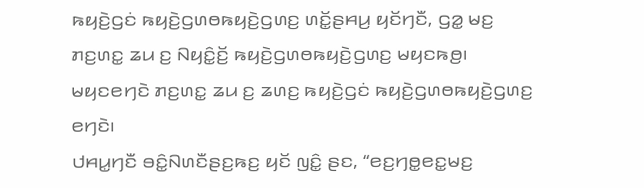ꤒꤟꤢꤧ꤬ꤞꤢꤦ ꤒꤟꤢꤧ꤬ꤞꤛꤥꤒꤟꤢꤧ꤬ꤞꤛꤢ꤬ ꤛꤢꤩ꤭ꤔꤌꤣ꤬ ꤟꤢꤩꤚꤢꤪ, ꤞꤤ꤭ ꤗꤢ꤬ ꤊꤢ꤬ꤛꤢ꤭ ꤘꤣ ꤢ꤬ ꤡꤟꤢꤨ꤭ꤢꤩ꤬ ꤒꤟꤢꤧ꤬ꤞꤛꤥꤒꤟꤢꤧ꤬ꤞꤛꤢ꤬ ꤗꤟꤢꤒꤥ꤬꤯ ꤗꤟꤢꤕꤚꤢꤧ ꤊꤢ꤬ꤛꤢ꤭ ꤘꤣ ꤢ꤬ ꤘꤛꤢ꤬ ꤒꤟꤢꤧ꤬ꤞꤢꤦ ꤒꤟꤢꤧ꤬ꤞꤛꤥꤒꤟꤢꤧ꤬ꤞꤛꤢ꤬ ꤕꤚꤢꤧ꤯
ꤓꤌꤣ꤭ꤚꤢꤪ ꤋꤢꤨ꤭ꤡꤛꤢꤪꤔꤢ꤬ꤒꤢ꤬ ꤟꤢꤩ ꤜꤢꤨ꤭ ꤔꤢ, “ꤕꤢ꤬ꤚꤥ꤭ꤕꤢ꤭ꤗꤢ꤬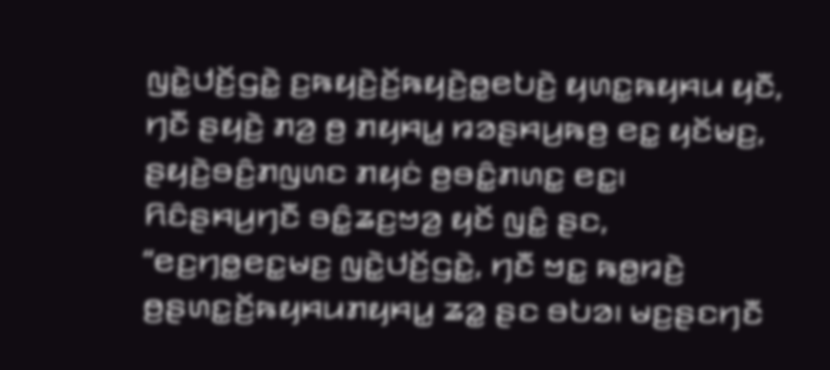ꤜꤢꤧ꤭ꤓꤢꤩ꤬ꤞꤢꤧ꤭ ꤢ꤬ꤒꤟꤢꤧ꤬ꤢꤩ꤬ꤒꤟꤢꤧ꤬ꤥ꤭ꤕꤝꤢꤧ꤬ ꤟꤛꤢ꤭ꤒꤟꤌꤣ ꤟꤢꤪ, ꤚꤢꤪ ꤔꤟꤢꤧ꤬ ꤊꤤ꤬ ꤥ꤬ ꤊꤟꤌꤣ꤭ ꤙꤤꤔꤌꤣ꤬ꤒꤥ꤬ ꤕꤢ꤭ ꤟꤢꤩꤗꤢ꤬, ꤔꤟꤢꤧ꤬ꤋꤢꤨ꤬ꤊꤜꤛꤢ ꤊꤟꤢꤦ ꤥ꤬ꤋꤢꤨ꤭ꤊꤛꤢ꤭ ꤕꤢ꤭꤯
ꤖꤢꤨꤔꤌꤣ꤬ꤚꤢꤪ ꤋꤢꤨ꤭ꤘꤢ꤬ꤠꤤ꤬ ꤟꤢꤩ ꤜꤢꤨ꤭ ꤔꤢ, “ꤕꤢ꤬ꤚꤥ꤭ꤕꤢ꤭ꤗꤢ꤬ ꤜꤢꤧ꤭ꤓꤢꤩ꤬ꤞꤢꤧ꤭, ꤚꤢꤪ ꤠꤢ꤭ ꤒꤥ꤭ꤙꤢꤧ꤬ ꤥ꤬ꤔꤛꤢ꤭ꤢꤩ꤬ꤒꤟꤌꤣꤊꤟꤌꤣ꤭ ꤘꤤ꤭ ꤔꤢ ꤋꤝꤤ꤯ ꤗꤢ꤬ꤔꤢꤚꤢꤪ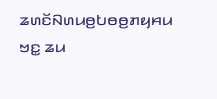ꤘꤛꤢꤩꤡꤛꤣꤥ꤬ꤝꤥꤥ꤬ꤊꤟꤌꤣ ꤠꤢ꤭ ꤘꤣ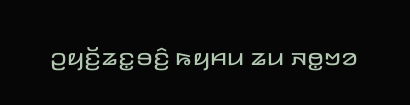ꤑꤟꤢꤩ꤬ꤘꤢ꤭ꤋꤢꤨ꤬ ꤒꤟꤌꤣ ꤘꤣ ꤏꤥ꤭ꤠꤤ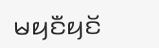ꤗꤟꤢꤪꤟꤢꤩ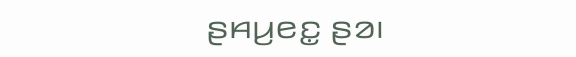ꤔꤌꤣ꤬ꤕꤢ꤭ ꤔꤤ꤯